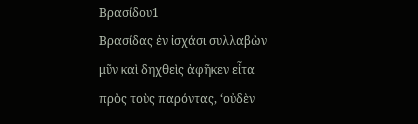Βρασίδου1
Βρασίδας ἐν ἰσχάσι συλλαβὼν μῦν καὶ δηχθεὶς ἀφῆκεν εἶτα πρὸς τοὺς παρόντας, ‘οὐδὲν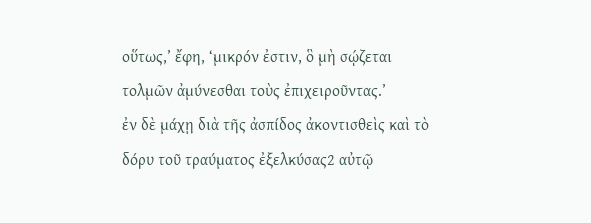οὕτως,’ ἔφη, ‘μικρόν ἐστιν, ὃ μὴ σῴζεται τολμῶν ἀμύνεσθαι τοὺς ἐπιχειροῦντας.’
ἐν δὲ μάχῃ διὰ τῆς ἀσπίδος ἀκοντισθεὶς καὶ τὸ δόρυ τοῦ τραύματος ἐξελκύσας2 αὐτῷ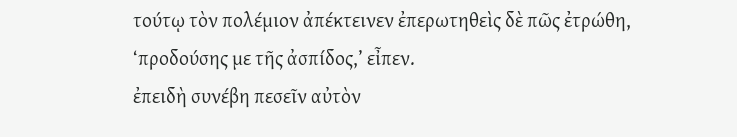τούτῳ τὸν πολέμιον ἀπέκτεινεν ἐπερωτηθεὶς δὲ πῶς ἐτρώθη, ‘προδούσης με τῆς ἀσπίδος,’ εἶπεν.
ἐπειδὴ συνέβη πεσεῖν αὐτὸν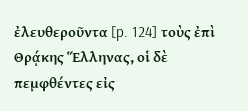ἐλευθεροῦντα [p. 124] τοὺς ἐπὶ Θρᾴκης Ἕλληνας, οἱ δὲ πεμφθέντες εἰς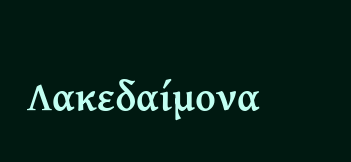Λακεδαίμονα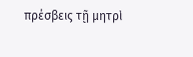πρέσβεις τῇ μητρὶ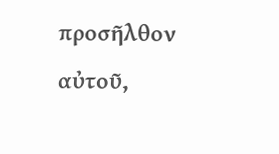προσῆλθον αὐτοῦ,